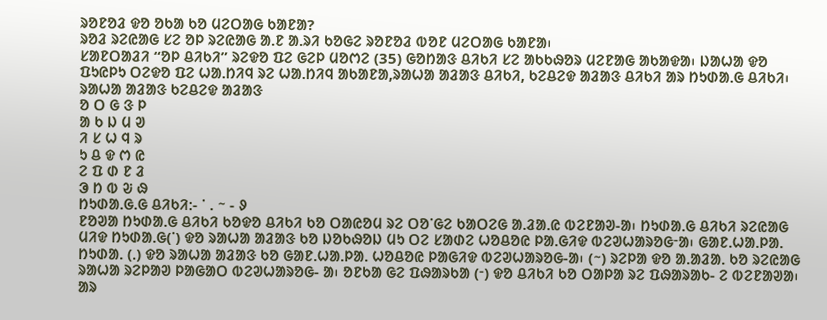ᱨᱚᱱᱚᱲ ᱫᱚ ᱚᱠᱟ ᱠᱚ ᱢᱮᱛᱟᱜ ᱠᱟᱱᱟ?
ᱨᱚᱲ ᱨᱮᱭᱟᱜ ᱥᱮ ᱚᱞ ᱨᱮᱭᱟᱜ ᱟ.ᱱ ᱟ.ᱨᱤ ᱠᱚᱜᱮ ᱨᱚᱱᱚᱲ ᱵᱚᱱ ᱢᱮᱛᱟᱜ ᱠᱟᱱᱟ᱾
ᱥᱟᱱᱛᱟᱲᱤ “ᱚᱞ ᱪᱤᱠᱤ” ᱨᱮᱫᱚ ᱯᱮ ᱜᱮᱞ ᱢᱚᱬᱮ (35) ᱜᱚᱴᱟᱝ ᱪᱤᱠᱤ ᱥᱮ ᱟᱠᱠᱷᱚᱨ ᱢᱮᱱᱟᱜ ᱟᱠᱟᱫᱟ᱾ ᱡᱟᱦᱟ ᱫᱚ ᱯᱩᱭᱞᱩ ᱛᱮᱫᱚ ᱯᱮ ᱦᱟ.ᱴᱤᱧ ᱨᱮ ᱦᱟ.ᱴᱤᱧ ᱟᱠᱟᱱᱟ,ᱨᱟᱦᱟ ᱟᱲᱟᱝ ᱪᱤᱠᱤ, ᱠᱮᱪᱮᱫ ᱟᱲᱟᱝ ᱪᱤᱠᱤ ᱟᱨ ᱴᱩᱰᱟ.ᱜ ᱪᱤᱠᱤ᱾
ᱨᱟᱦᱟ ᱟᱲᱟᱝ ᱠᱮᱪᱮᱫ ᱟᱲᱟᱝ
ᱚ ᱛ ᱜ ᱝ ᱞ
ᱟ ᱠ ᱡ ᱢ ᱣ
ᱤ ᱥ ᱦ ᱧ ᱨ
ᱩ ᱪ ᱫ ᱬ ᱭ
ᱮ ᱯ ᱰ ᱱ ᱲ
ᱳ ᱴ ᱵ ᱶ ᱷ
ᱴᱩᱰᱟ.ᱜ.ᱜ ᱪᱤᱠᱤᱺ- ᱸ . ᱻ - ᱽ
ᱱᱚᱣᱟ ᱴᱩᱰᱟ.ᱜ ᱪᱤᱠᱤ ᱠᱚᱫᱚ ᱪᱤᱠᱤ ᱠᱚ ᱛᱟᱭᱚᱢ ᱨᱮ ᱛᱚᱸᱜᱮ ᱠᱟᱛᱮᱜ ᱟ.ᱲᱟ.ᱭ ᱵᱮᱱᱟᱣ-ᱟ᱾ ᱴᱩᱰᱟ.ᱜ ᱪᱤᱠᱤ ᱨᱮᱭᱟᱜ ᱢᱤᱫ ᱴᱩᱰᱟ.ᱜ(ᱸ) ᱫᱚ ᱨᱟᱦᱟ ᱟᱲᱟᱝ ᱠᱚ ᱡᱚᱠᱷᱚᱡ ᱢᱩ ᱛᱮ ᱥᱟᱰᱮ ᱦᱚᱪᱚᱭ ᱞᱟ.ᱜᱤᱫ ᱵᱮᱣᱦᱟᱨᱚᱜᱼᱟ᱾ ᱜᱟᱱ.ᱦᱟ.ᱞᱟ. ᱴᱩᱰᱟ. (ᱹ) ᱫᱚ ᱨᱟᱦᱟ ᱟᱲᱟᱝ ᱠᱚ ᱜᱟᱱ.ᱦᱟ.ᱞᱟ. ᱦᱚᱪᱚᱭ ᱞᱟᱜᱤᱫ ᱵᱮᱣᱦᱟᱨᱚᱜ-ᱟ᱾ (ᱻ) ᱨᱮᱞᱟ ᱫᱚ ᱟ.ᱟᱲᱟ. ᱠᱚ ᱨᱮᱭᱟᱜ ᱨᱟᱦᱟ ᱨᱮᱞᱟᱣ ᱞᱟᱜᱟᱛ ᱵᱮᱣᱦᱟᱨᱚᱜ- ᱟ᱾ ᱚᱱᱠᱟ ᱜᱮ ᱯᱷᱟᱨᱠᱟ (ᱼ) ᱫᱚ ᱪᱤᱠᱤ ᱠᱚ ᱛᱟᱞᱟ ᱨᱮ ᱯᱷᱟᱨᱟᱠ- ᱮ ᱵᱮᱱᱟᱣᱟ᱾ ᱟᱨ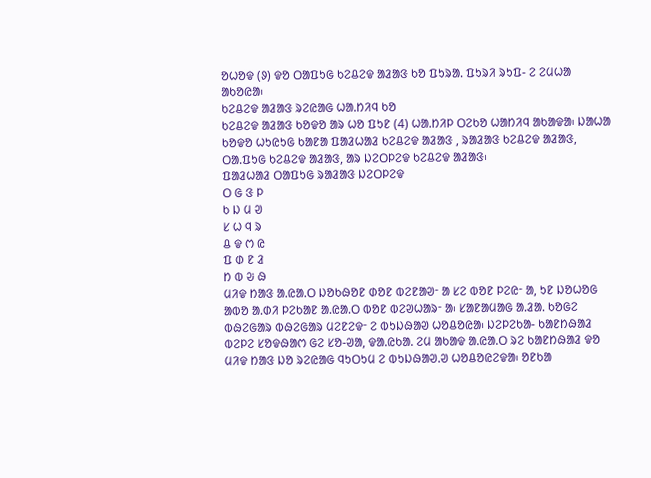ᱚᱦᱚᱫ (ᱽ) ᱫᱚ ᱛᱟᱯᱩᱜ ᱠᱮᱪᱮᱫ ᱟᱲᱟᱝ ᱠᱚ ᱯᱩᱨᱟ. ᱯᱩᱨᱤ ᱨᱩᱯ- ᱮ ᱮᱢᱦᱟ ᱟᱠᱚᱭᱟ᱾
ᱠᱮᱪᱮᱫ ᱟᱲᱟᱝ ᱨᱮᱭᱟᱜ ᱦᱟ.ᱴᱤᱧ ᱠᱚ
ᱠᱮᱪᱮᱫ ᱟᱲᱟᱝ ᱠᱚᱫᱚ ᱟᱨ ᱦᱚ ᱯᱩᱱ (4) ᱦᱟ.ᱴᱤᱞ ᱛᱮᱠᱚ ᱦᱟᱴᱤᱧ ᱟᱠᱟᱫᱟ᱾ ᱡᱟᱦᱟ ᱠᱚᱫᱚ ᱦᱩᱭᱩᱜ ᱠᱟᱱᱟ ᱯᱟᱲᱦᱟᱲ ᱠᱮᱪᱮᱫ ᱟᱲᱟᱝ , ᱨᱟᱲᱟᱝ ᱠᱮᱪᱮᱫ ᱟᱲᱟᱝ, ᱛᱟ.ᱯᱩᱜ ᱠᱮᱪᱮᱫ ᱟᱲᱟᱝ, ᱟᱨ ᱡᱮᱛᱞᱮᱫ ᱠᱮᱪᱮᱫ ᱟᱲᱟᱝ᱾
ᱯᱟᱲᱦᱟᱲ ᱛᱟᱯᱩᱜ ᱨᱟᱲᱟᱝ ᱡᱮᱛᱞᱮᱫ
ᱛ ᱜ ᱝ ᱞ
ᱠ ᱡ ᱢ ᱣ
ᱥ ᱦ ᱧ ᱨ
ᱪ ᱫ ᱬ ᱭ
ᱯ ᱰ ᱱ ᱲ
ᱴ ᱵ ᱶ ᱷ
ᱢᱤᱫ ᱴᱟᱝ ᱟ.ᱭᱟ.ᱛ ᱡᱚᱠᱷᱚᱱ ᱰᱚᱱ ᱵᱮᱱᱟᱣᱼ ᱟ ᱥᱮ ᱵᱚᱱ ᱞᱮᱭᱼ ᱟ, ᱩᱱ ᱡᱚᱦᱚᱜ ᱟᱵᱚ ᱟ.ᱰᱤ ᱞᱮᱠᱟᱱ ᱟ.ᱭᱟ.ᱛ ᱵᱚᱱ ᱵᱮᱣᱦᱟᱨᱼ ᱟ᱾ ᱥᱟᱱᱟᱢᱟᱜ ᱟ.ᱲᱟ. ᱠᱚᱜᱮ ᱵᱷᱮᱜᱟᱨ ᱵᱷᱮᱜᱟᱨ ᱢᱮᱱᱮᱫᱼ ᱮ ᱵᱩᱡᱷᱟᱣ ᱦᱚᱪᱚᱭᱟ᱾ ᱡᱮᱞᱮᱠᱟ- ᱠᱟᱱᱴᱷᱟᱲ ᱵᱮᱞᱮ ᱥᱚᱫᱷᱟᱬ ᱜᱮ ᱥᱚ-ᱣᱟ, ᱫᱟ.ᱭᱠᱟ. ᱮᱢ ᱟᱠᱟᱫ ᱟ.ᱭᱟ.ᱛ ᱨᱮ ᱠᱟᱱᱴᱷᱟᱲ ᱫᱚ ᱢᱤᱫ ᱴᱟᱝ ᱡᱚ ᱨᱮᱭᱟᱜ ᱧᱩᱛᱩᱢ ᱮ ᱵᱩᱡᱷᱟᱣ.ᱣ ᱦᱚᱪᱚᱭᱮᱫᱟ᱾ ᱚᱱᱠᱟ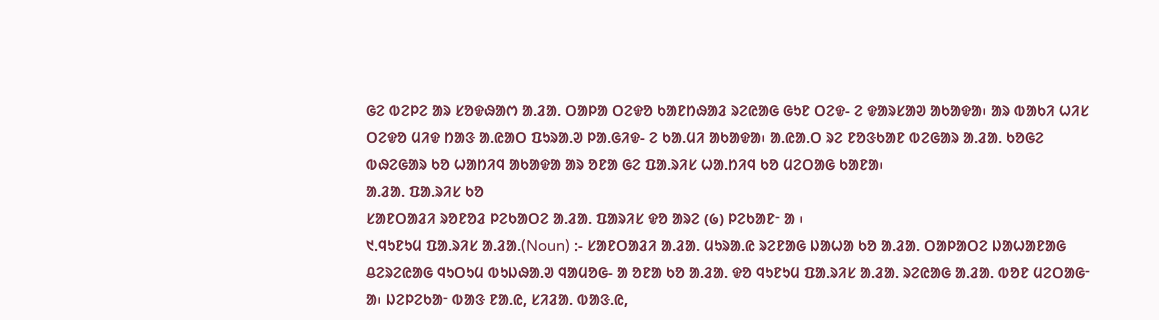ᱜᱮ ᱵᱮᱞᱮ ᱟᱨ ᱥᱚᱫᱷᱟᱬ ᱟ.ᱲᱟ. ᱛᱟᱞᱟ ᱛᱮᱫᱚ ᱠᱟᱱᱴᱷᱟᱲ ᱨᱮᱭᱟᱜ ᱜᱩᱱ ᱛᱮᱫ- ᱮ ᱫᱟᱨᱥᱟᱣ ᱟᱠᱟᱫᱟ᱾ ᱟᱨ ᱵᱟᱠᱤ ᱦᱤᱥ ᱛᱮᱫᱚ ᱢᱤᱫ ᱴᱟᱝ ᱟ.ᱭᱟᱛ ᱯᱩᱨᱟ.ᱣ ᱞᱟ.ᱜᱤᱫ- ᱮ ᱠᱟ.ᱢᱤ ᱟᱠᱟᱫᱟ᱾ ᱟ.ᱭᱟ.ᱛ ᱨᱮ ᱱᱚᱝᱠᱟᱱ ᱵᱮᱜᱟᱨ ᱟ.ᱲᱟ. ᱠᱚᱜᱮ ᱵᱷᱮᱜᱟᱨ ᱠᱚ ᱦᱟᱴᱤᱧ ᱟᱠᱟᱫᱟ ᱟᱨ ᱚᱱᱟ ᱜᱮ ᱯᱟ.ᱨᱤᱥ ᱦᱟ.ᱴᱤᱧ ᱠᱚ ᱢᱮᱛᱟᱜ ᱠᱟᱱᱟ᱾
ᱟ.ᱲᱟ. ᱯᱟ.ᱨᱤᱥ ᱠᱚ
ᱥᱟᱱᱛᱟᱲᱤ ᱨᱚᱱᱚᱲ ᱞᱮᱠᱟᱛᱮ ᱟ.ᱲᱟ. ᱯᱟᱨᱤᱥ ᱫᱚ ᱟᱨᱮ (᱙) ᱞᱮᱠᱟᱱᱼ ᱟ ᱾
᱑ᱹᱧᱩᱱᱩᱢ ᱯᱟ.ᱨᱤᱥ ᱟ.ᱲᱟ.(Noun) ᱺ- ᱥᱟᱱᱛᱟᱲᱤ ᱟ.ᱲᱟ. ᱢᱩᱨᱟ.ᱭ ᱨᱮᱱᱟᱜ ᱡᱟᱦᱟ ᱠᱚ ᱟ.ᱲᱟ. ᱛᱟᱞᱟᱛᱮ ᱡᱟᱦᱟᱱᱟᱜ ᱪᱮᱨᱮᱭᱟᱜ ᱧᱩᱛᱩᱢ ᱵᱩᱡᱷᱟ.ᱣ ᱧᱟᱢᱚᱜ- ᱟ ᱚᱱᱟ ᱠᱚ ᱟ.ᱲᱟ. ᱫᱚ ᱧᱩᱱᱩᱢ ᱯᱟ.ᱨᱤᱥ ᱟ.ᱲᱟ. ᱨᱮᱭᱟᱜ ᱟ.ᱲᱟ. ᱵᱚᱱ ᱢᱮᱛᱟᱜᱼ ᱟ᱾ ᱡᱮᱞᱮᱠᱟᱼ ᱵᱟᱝ ᱱᱟ.ᱭ, ᱥᱤᱲᱟ. ᱵᱟᱝ.ᱭ,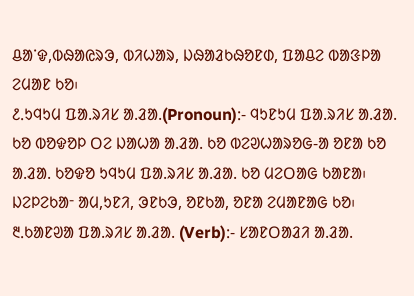ᱪᱟᱸᱫ,ᱵᱷᱟᱭᱨᱳ, ᱵᱤᱦᱟᱨ, ᱡᱷᱟᱲᱠᱷᱚᱱᱰ, ᱯᱟᱪᱮ ᱵᱟᱝᱞᱟ ᱮᱢᱟᱱ ᱠᱚ᱾
᱒ᱹᱩᱧᱩᱢ ᱯᱟ.ᱨᱤᱥ ᱟ.ᱲᱟ.(Pronoun)ᱺ- ᱧᱩᱱᱩᱢ ᱯᱟ.ᱨᱤᱥ ᱟ.ᱲᱟ. ᱠᱚ ᱵᱚᱫᱚᱞ ᱛᱮ ᱡᱟᱦᱟ ᱟ.ᱲᱟ. ᱠᱚ ᱵᱮᱣᱦᱟᱨᱚᱜ-ᱟ ᱚᱱᱟ ᱠᱚ ᱟ.ᱲᱟ. ᱠᱚᱫᱚ ᱩᱧᱩᱢ ᱯᱟ.ᱨᱤᱥ ᱟ.ᱲᱟ. ᱠᱚ ᱢᱮᱛᱟᱜ ᱠᱟᱱᱟ᱾ ᱡᱮᱞᱮᱠᱟᱼ ᱟᱢ,ᱩᱱᱤ, ᱳᱱᱠᱳ, ᱚᱱᱠᱟ, ᱚᱱᱟ ᱮᱢᱟᱱᱟᱜ ᱠᱚ᱾
᱓ᱹᱠᱟᱱᱣᱟ ᱯᱟ.ᱨᱤᱥ ᱟ.ᱲᱟ. (Verb)ᱺ- ᱥᱟᱱᱛᱟᱲᱤ ᱟ.ᱲᱟ.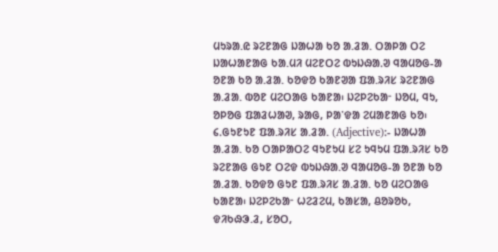ᱢᱩᱨᱟ.ᱭ ᱨᱮᱱᱟᱜ ᱡᱟᱦᱟ ᱠᱚ ᱟ.ᱲᱟ. ᱛᱟᱞᱟ ᱛᱮ ᱡᱟᱦᱟᱱᱟᱜ ᱠᱟ.ᱢᱤ ᱢᱮᱱᱛᱮ ᱵᱩᱡᱷᱟᱹᱣ ᱧᱟᱢᱚᱜ-ᱟ ᱚᱱᱟ ᱠᱚ ᱟ.ᱲᱟ. ᱠᱚᱫᱚ ᱠᱟᱱᱣᱟ ᱯᱟ.ᱨᱤᱥ ᱨᱮᱱᱟᱜ ᱟ.ᱲᱟ. ᱵᱚᱱ ᱢᱮᱛᱟᱜ ᱠᱟᱱᱟ᱾ ᱡᱮᱞᱮᱠᱟᱼ ᱡᱚᱢ, ᱧᱩ, ᱚᱞᱚᱜ ᱯᱟᱲᱦᱟᱣ, ᱨᱟᱜ, ᱞᱟᱸᱫᱟ ᱮᱢᱟᱱᱟᱜ ᱠᱚ᱾
᱔ᱹᱜᱩᱱᱩᱱ ᱯᱟ.ᱨᱤᱥ ᱟ.ᱲᱟ. (Adjective)ᱺ- ᱡᱟᱦᱟ ᱟ.ᱲᱟ. ᱠᱚ ᱛᱟᱞᱟᱛᱮ ᱧᱩᱱᱩᱢ ᱥᱮ ᱩᱧᱩᱢ ᱯᱟ.ᱨᱤᱥ ᱠᱚ ᱨᱮᱱᱟᱜ ᱜᱩᱱ ᱛᱮᱫ ᱵᱩᱡᱷᱟ.ᱣ ᱧᱟᱢᱚᱜ-ᱟ ᱚᱱᱟ ᱠᱚ ᱟ.ᱲᱟ. ᱠᱚᱫᱚ ᱜᱩᱱ ᱯᱟ.ᱨᱤᱥ ᱟ.ᱲᱟ. ᱠᱚ ᱢᱮᱛᱟᱜ ᱠᱟᱱᱟ᱾ ᱡᱮᱞᱮᱠᱟᱼ ᱦᱮᱲᱮᱢ, ᱠᱟᱥᱟ, ᱪᱚᱨᱚᱠ, ᱫᱤᱠᱷᱳ.ᱲ, ᱥᱚᱛ,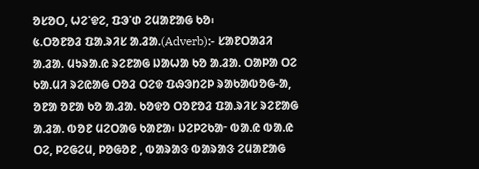ᱚᱥᱚᱛ, ᱦᱮᱸᱫᱮ, ᱯᱳᱸᱰ ᱮᱢᱟᱱᱟᱜ ᱠᱚ᱾
᱕.ᱛᱚᱱᱚᱲ ᱯᱟ.ᱨᱤᱥ ᱟ.ᱲᱟ.(Adverb)ᱺ- ᱥᱟᱱᱛᱟᱲᱤ ᱟ.ᱲᱟ. ᱢᱩᱨᱟ.ᱭ ᱨᱮᱱᱟᱜ ᱡᱟᱦᱟ ᱠᱚ ᱟ.ᱲᱟ. ᱛᱟᱞᱟ ᱛᱮ ᱠᱟ.ᱢᱤ ᱨᱮᱭᱟᱜ ᱛᱚᱲ ᱛᱮᱫ ᱯᱷᱳᱴᱮᱞ ᱨᱟᱠᱟᱵᱚᱜ-ᱟ, ᱚᱱᱟ ᱚᱱᱟ ᱠᱚ ᱟ.ᱲᱟ. ᱠᱚᱫᱚ ᱛᱚᱱᱚᱲ ᱯᱟ.ᱨᱤᱥ ᱨᱮᱱᱟᱜ ᱟ.ᱲᱟ. ᱵᱚᱱ ᱢᱮᱛᱟᱜ ᱠᱟᱱᱟ᱾ ᱡᱮᱞᱮᱠᱟᱼ ᱵᱟ.ᱭ ᱵᱟ.ᱭ ᱛᱮ, ᱞᱮᱜᱮᱢ, ᱞᱚᱜᱚᱱ , ᱵᱟᱨᱟᱝ ᱵᱟᱨᱟᱝ ᱮᱢᱟᱱᱟᱜ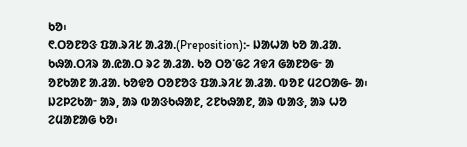ᱠᱚ᱾
᱖.ᱛᱚᱱᱚᱝ ᱯᱟ.ᱨᱤᱥ ᱟ.ᱲᱟ.(Preposition)ᱺ- ᱡᱟᱦᱟ ᱠᱚ ᱟ.ᱲᱟ. ᱠᱷᱟ.ᱛᱤᱨ ᱟ.ᱭᱟ.ᱛ ᱨᱮ ᱟ.ᱲᱟ. ᱠᱚ ᱛᱚᱸᱜᱮ ᱤᱫᱤ ᱜᱟᱱᱚᱜᱼ ᱟ ᱚᱱᱠᱟᱱ ᱟ.ᱲᱟ. ᱠᱚᱫᱚ ᱛᱚᱱᱚᱝ ᱯᱟ.ᱨᱤᱥ ᱟ.ᱲᱟ. ᱵᱚᱱ ᱢᱮᱛᱟᱜ- ᱟ᱾ ᱡᱮᱞᱮᱠᱟᱼ ᱟᱨ, ᱟᱨ ᱵᱟᱝᱠᱷᱟᱱ, ᱮᱱᱠᱷᱟᱱ, ᱟᱨ ᱵᱟᱝ, ᱟᱨ ᱦᱚ ᱮᱢᱟᱱᱟᱜ ᱠᱚ᱾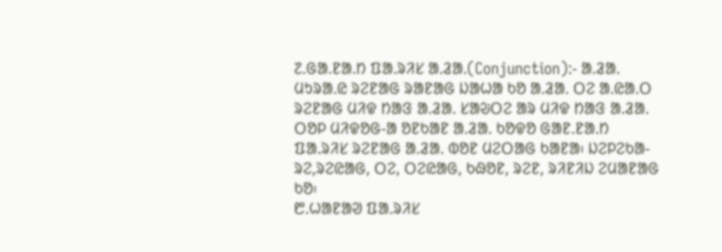᱗.ᱜᱟ.ᱱᱟ.ᱴ ᱯᱟ.ᱨᱤᱥ ᱟ.ᱲᱟ.(Conjunction)ᱺ- ᱟ.ᱲᱟ. ᱢᱩᱨᱟ.ᱭ ᱨᱮᱱᱟᱜ ᱨᱟᱱᱟᱜ ᱡᱟᱦᱟ ᱠᱚ ᱟ.ᱲᱟ. ᱛᱮ ᱟ.ᱭᱟ.ᱛ ᱨᱮᱱᱟᱜ ᱢᱤᱫ ᱴᱟᱝ ᱟ.ᱲᱟ. ᱥᱟᱶᱛᱮ ᱟᱨ ᱢᱤᱫ ᱴᱟᱝ ᱟ.ᱲᱟ. ᱛᱚᱞ ᱢᱤᱫᱚᱜ-ᱟ ᱚᱱᱠᱟᱱ ᱟ.ᱲᱟ. ᱠᱚᱫᱚ ᱜᱟᱱ.ᱱᱟ.ᱴ ᱯᱟ.ᱨᱤᱥ ᱨᱮᱱᱟᱜ ᱟ.ᱲᱟ. ᱵᱚᱱ ᱢᱮᱛᱟᱜ ᱠᱟᱱᱟ᱾ ᱡᱮᱞᱮᱠᱟ- ᱨᱮ,ᱨᱮᱭᱟᱜ, ᱛᱮ, ᱛᱮᱭᱟᱜ, ᱠᱷᱚᱱ, ᱨᱮᱱ, ᱨᱤᱱᱤᱡ ᱮᱢᱟᱱᱟᱜ ᱠᱚ᱾
᱘.ᱦᱟᱱᱟᱣ ᱯᱟ.ᱨᱤᱥ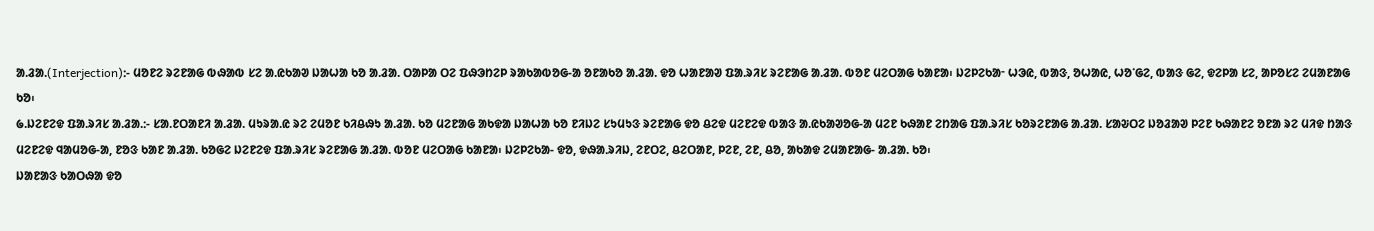ᱟ.ᱲᱟ.(Interjection)ᱺ- ᱢᱚᱱᱮ ᱨᱮᱱᱟᱜ ᱵᱷᱟᱵ ᱥᱮ ᱟ.ᱭᱠᱟᱣ ᱡᱟᱦᱟ ᱠᱚ ᱟ.ᱲᱟ. ᱛᱟᱞᱟ ᱛᱮ ᱯᱷᱳᱴᱮᱞ ᱨᱟᱠᱟᱵᱚᱜ-ᱟ ᱚᱱᱟᱠᱚ ᱟ.ᱲᱟ. ᱫᱚ ᱦᱟᱱᱟᱣ ᱯᱟ.ᱨᱤᱥ ᱨᱮᱱᱟᱜ ᱟ.ᱲᱟ. ᱵᱚᱱ ᱢᱮᱛᱟᱜ ᱠᱟᱱᱟ᱾ ᱡᱮᱞᱮᱠᱟᱼ ᱦᱳᱭ, ᱵᱟᱝ, ᱚᱦᱟᱭ, ᱦᱚᱸᱜᱮ, ᱵᱟᱝ ᱜᱮ, ᱫᱮᱞᱟ ᱥᱮ, ᱟᱞᱚᱥᱮ ᱮᱢᱟᱱᱟᱜ ᱠᱚ᱾
᱙.ᱡᱮᱱᱮᱫ ᱯᱟ.ᱨᱤᱥ ᱟ.ᱲᱟ.ᱺ- ᱥᱟ.ᱱᱛᱟᱱᱤ ᱟ.ᱲᱟ. ᱢᱩᱨᱟ.ᱭ ᱨᱮ ᱮᱢᱚᱱ ᱠᱤᱪᱷᱩ ᱟ.ᱲᱟ. ᱠᱚ ᱢᱮᱱᱟᱜ ᱟᱠᱫᱟ ᱡᱟᱦᱟ ᱠᱚ ᱱᱤᱡᱮ ᱥᱩᱢᱩᱝ ᱨᱮᱱᱟᱜ ᱫᱚ ᱪᱮᱫ ᱢᱮᱱᱮᱫ ᱵᱟᱝ ᱟ.ᱭᱠᱟᱣᱚᱜ-ᱟ ᱢᱮᱱ ᱠᱷᱟᱱ ᱮᱴᱟᱜ ᱯᱟ.ᱨᱤᱥ ᱠᱚᱨᱮᱱᱟᱜ ᱟ.ᱲᱟ. ᱥᱟᱶᱛᱮ ᱡᱚᱲᱟᱣ ᱞᱮᱱ ᱠᱷᱟᱱᱮ ᱚᱱᱟ ᱨᱮ ᱢᱤᱫ ᱴᱟᱝ ᱢᱮᱱᱮᱫ ᱧᱟᱢᱚᱜ-ᱟ, ᱱᱚᱝ ᱠᱟᱱ ᱟ.ᱲᱟ. ᱠᱚᱜᱮ ᱡᱮᱱᱮᱫ ᱯᱟ.ᱨᱤᱥ ᱨᱮᱱᱟᱜ ᱟ.ᱲᱟ. ᱵᱚᱱ ᱢᱮᱛᱟᱜ ᱠᱟᱱᱟ᱾ ᱡᱮᱞᱮᱠᱟ- ᱫᱚ, ᱫᱷᱟᱹᱨᱤᱡ, ᱮᱱᱛᱮ, ᱪᱮᱛᱟᱱ, ᱞᱮᱱ, ᱮᱱ, ᱪᱚ, ᱟᱠᱟᱫ ᱮᱢᱟᱱᱟᱜ- ᱟ.ᱲᱟ. ᱠᱚ᱾
ᱡᱟᱱᱟᱝ ᱠᱟᱛᱷᱟ ᱫᱚ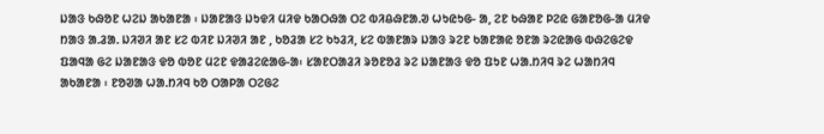ᱡᱟᱝ ᱠᱷᱚᱱ ᱦᱮᱡ ᱟᱠᱟᱱᱟ ᱾ ᱡᱟᱱᱟᱝ ᱡᱩᱫᱤ ᱢᱤᱫ ᱠᱟᱛᱷᱟ ᱛᱮ ᱵᱤᱪᱷᱱᱟ.ᱣ ᱦᱩᱭᱩᱜ- ᱟ, ᱮᱱ ᱠᱷᱟᱱ ᱞᱮᱭ ᱜᱟᱱᱚᱜ-ᱟ ᱢᱤᱫ ᱴᱟᱝ ᱟ.ᱲᱟ. ᱡᱤᱣᱤ ᱟᱱ ᱥᱮ ᱵᱤᱱ ᱡᱤᱣᱤ ᱟᱱ , ᱠᱚᱲᱟ ᱥᱮ ᱠᱩᱲᱤ, ᱥᱮ ᱵᱟᱱᱟᱨ ᱡᱟᱝ ᱨᱮᱱ ᱠᱟᱱᱟᱭ ᱚᱱᱟ ᱨᱮᱭᱟᱜ ᱵᱷᱮᱜᱮᱫ ᱯᱟᱧᱟ ᱜᱮ ᱡᱟᱱᱟᱝ ᱫᱚ ᱵᱚᱱ ᱢᱮᱱ ᱫᱟᱲᱮᱭᱟᱜ-ᱟ᱾ ᱥᱟᱱᱛᱟᱲᱤ ᱨᱚᱱᱚᱲ ᱨᱮ ᱡᱟᱱᱟᱝ ᱫᱚ ᱯᱩᱱ ᱦᱟ.ᱴᱤᱧ ᱨᱮ ᱦᱟᱴᱤᱧ ᱟᱠᱟᱱᱟ ᱾ ᱱᱚᱣᱟ ᱦᱟ.ᱴᱤᱧ ᱠᱚ ᱛᱟᱞᱟ ᱛᱮᱜᱮ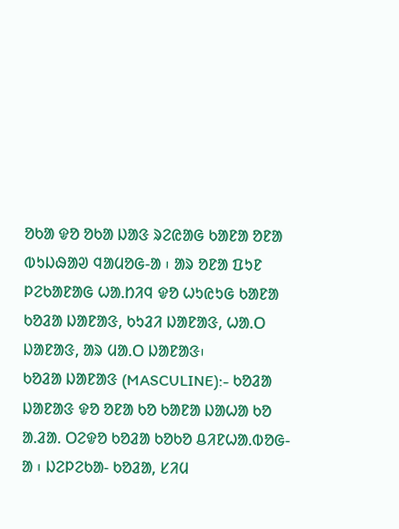ᱚᱠᱟ ᱫᱚ ᱚᱠᱟ ᱡᱟᱝ ᱨᱮᱭᱟᱜ ᱠᱟᱱᱟ ᱚᱱᱟ ᱵᱩᱡᱷᱟᱣ ᱧᱟᱢᱚᱜ-ᱟ ᱾ ᱟᱨ ᱚᱱᱟ ᱯᱩᱱ ᱞᱮᱠᱟᱱᱟᱜ ᱦᱟ.ᱴᱤᱧ ᱫᱚ ᱦᱩᱭᱩᱜ ᱠᱟᱱᱟ ᱠᱚᱲᱟ ᱡᱟᱱᱟᱝ, ᱠᱩᱲᱤ ᱡᱟᱱᱟᱝ, ᱦᱟ.ᱛ ᱡᱟᱱᱟᱝ, ᱟᱨ ᱢᱟ.ᱛ ᱡᱟᱱᱟᱝ᱾
ᱠᱚᱲᱟ ᱡᱟᱱᱟᱝ (MASCULINE):- ᱠᱚᱲᱟ ᱡᱟᱱᱟᱝ ᱫᱚ ᱚᱱᱟ ᱠᱚ ᱠᱟᱱᱟ ᱡᱟᱦᱟ ᱠᱚ ᱟ.ᱲᱟ. ᱛᱮᱫᱚ ᱠᱚᱲᱟ ᱠᱚᱠᱚ ᱪᱤᱱᱦᱟ.ᱵᱚᱜ-ᱟ ᱾ ᱡᱮᱞᱮᱠᱟ- ᱠᱚᱲᱟ, ᱥᱤᱢ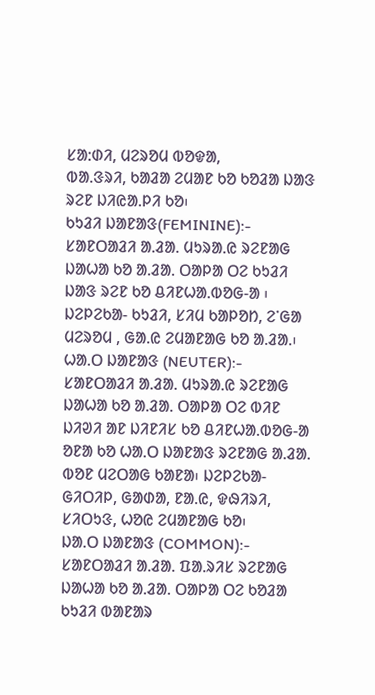ᱥᱟᱺᱰᱤ, ᱢᱮᱨᱚᱢ ᱵᱚᱫᱟ,
ᱵᱟ.ᱝᱨᱤ, ᱠᱟᱲᱟ ᱮᱢᱟᱱ ᱠᱚ ᱠᱚᱲᱟ ᱡᱟᱝ ᱨᱮᱱ ᱡᱤᱭᱟ.ᱞᱤ ᱠᱚ᱾
ᱠᱩᱲᱤ ᱡᱟᱱᱟᱝ(FEMININE):- ᱥᱟᱱᱛᱟᱲᱤ ᱟ.ᱲᱟ. ᱢᱩᱨᱟ.ᱭ ᱨᱮᱱᱟᱜ ᱡᱟᱦᱟ ᱠᱚ ᱟ.ᱲᱟ. ᱛᱟᱞᱟ ᱛᱮ ᱠᱩᱲᱤ ᱡᱟᱝ ᱨᱮᱱ ᱠᱚ ᱪᱤᱱᱦᱟ.ᱵᱚᱜ-ᱟ ᱾ ᱡᱮᱞᱮᱠᱟ- ᱠᱩᱲᱤ, ᱥᱤᱢ ᱠᱟᱞᱚᱴ, ᱮᱸᱜᱟ ᱢᱮᱨᱚᱢ , ᱜᱟ.ᱭ ᱮᱢᱟᱱᱟᱜ ᱠᱚ ᱟ.ᱲᱟ.᱾
ᱦᱟ.ᱛ ᱡᱟᱱᱟᱝ (NEUTER):- ᱥᱟᱱᱛᱟᱲᱤ ᱟ.ᱲᱟ. ᱢᱩᱨᱟ.ᱭ ᱨᱮᱱᱟᱜ ᱡᱟᱦᱟ ᱠᱚ ᱟ.ᱲᱟ. ᱛᱟᱞᱟ ᱛᱮ ᱵᱤᱱ ᱡᱤᱣᱤ ᱟᱱ ᱡᱤᱱᱤᱥ ᱠᱚ ᱪᱤᱱᱦᱟ.ᱵᱚᱜ-ᱟ ᱚᱱᱟ ᱠᱚ ᱦᱟ.ᱛ ᱡᱟᱱᱟᱝ ᱨᱮᱱᱟᱜ ᱟ.ᱲᱟ. ᱵᱚᱱ ᱢᱮᱛᱟᱜ ᱠᱟᱱᱟ᱾ ᱡᱮᱞᱮᱠᱟ- ᱜᱤᱛᱤᱞ, ᱜᱟᱰᱟ, ᱱᱟ.ᱭ, ᱫᱷᱤᱨᱤ, ᱥᱤᱛᱩᱝ, ᱦᱚᱭ ᱮᱢᱟᱱᱟᱜ ᱠᱚ᱾
ᱡᱟ.ᱛ ᱡᱟᱱᱟᱝ (COMMON):- ᱥᱟᱱᱛᱟᱲᱤ ᱟ.ᱲᱟ. ᱯᱟ.ᱨᱤᱥ ᱨᱮᱱᱟᱜ ᱡᱟᱦᱟ ᱠᱚ ᱟ.ᱲᱟ. ᱛᱟᱞᱟ ᱛᱮ ᱠᱚᱲᱟ ᱠᱩᱲᱤ ᱵᱟᱱᱟᱨ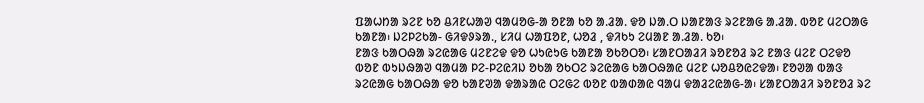ᱯᱟᱦᱴᱟ ᱨᱮᱱ ᱠᱚ ᱪᱤᱱᱦᱟᱣ ᱧᱟᱢᱚᱜ-ᱟ ᱚᱱᱟ ᱠᱚ ᱟ.ᱲᱟ. ᱫᱚ ᱡᱟ.ᱛ ᱡᱟᱱᱟᱝ ᱨᱮᱱᱟᱜ ᱟ.ᱲᱟ. ᱵᱚᱱ ᱢᱮᱛᱟᱜ ᱠᱟᱱᱟ᱾ ᱡᱮᱞᱮᱠᱟ- ᱜᱤᱫᱽᱨᱟ., ᱥᱤᱢ ᱦᱟᱯᱚᱱ, ᱦᱚᱲ , ᱫᱤᱠᱩ ᱮᱢᱟᱱ ᱟ.ᱲᱟ. ᱠᱚ᱾
ᱱᱟᱝ ᱠᱟᱛᱷᱟ ᱨᱮᱭᱟᱜ ᱢᱮᱱᱮᱫ ᱫᱚ ᱦᱩᱭᱩᱜ ᱠᱟᱱᱟ ᱚᱠᱚᱛᱚ᱾ ᱥᱟᱱᱛᱟᱲᱤ ᱨᱚᱱᱚᱲ ᱨᱮ ᱱᱟᱝ ᱢᱮᱱ ᱛᱮᱫᱚ ᱵᱚᱱ ᱵᱩᱡᱷᱟᱣ ᱧᱟᱢᱟ ᱞᱮ-ᱞᱮᱭᱤᱡ ᱚᱠᱟ ᱚᱠᱛᱮ ᱨᱮᱭᱟᱜ ᱠᱟᱛᱷᱟᱭ ᱢᱮᱱ ᱦᱚᱪᱚᱭᱮᱫᱟ᱾ ᱱᱚᱣᱟ ᱵᱟᱝ ᱨᱮᱭᱟᱜ ᱠᱟᱛᱷᱟ ᱫᱚ ᱠᱟᱱᱣᱟ ᱫᱟᱨᱟᱭ ᱛᱮᱜᱮ ᱵᱚᱱ ᱵᱟᱰᱟᱭ ᱧᱟᱢ ᱫᱟᱲᱮᱭᱟᱜ-ᱟ᱾ ᱥᱟᱱᱛᱟᱲᱤ ᱨᱚᱱᱚᱲ ᱨᱮ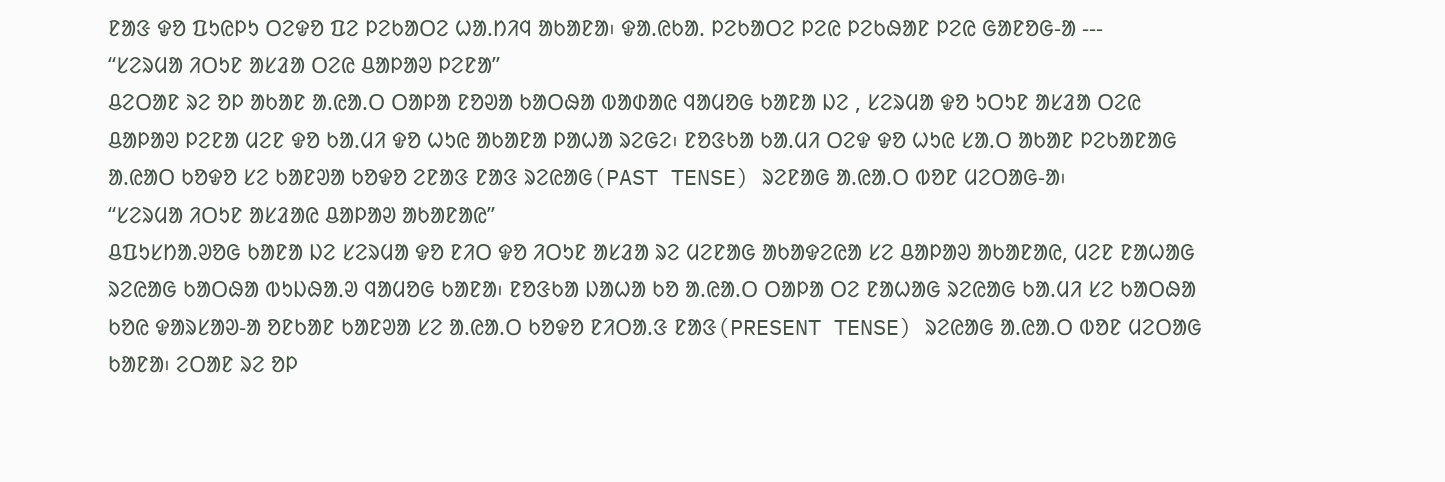ᱱᱟᱝ ᱫᱚ ᱯᱩᱭᱞᱩ ᱛᱮᱫᱚ ᱯᱮ ᱞᱮᱠᱟᱛᱮ ᱦᱟ.ᱴᱤᱧ ᱟᱠᱟᱱᱟ᱾ ᱫᱟ.ᱭᱠᱟ. ᱞᱮᱠᱟᱛᱮ ᱞᱮᱭ ᱞᱮᱠᱷᱟᱱ ᱞᱮᱭ ᱜᱟᱱᱚᱜ-ᱟ ---
“ᱥᱮᱨᱢᱟ ᱤᱛᱩᱱ ᱟᱥᱲᱟ ᱛᱮᱭ ᱪᱟᱞᱟᱣ ᱞᱮᱱᱟ”
ᱪᱮᱛᱟᱱ ᱨᱮ ᱚᱞ ᱟᱠᱟᱱ ᱟ.ᱭᱟ.ᱛ ᱛᱟᱞᱟ ᱱᱚᱣᱟ ᱠᱟᱛᱷᱟ ᱵᱟᱰᱟᱭ ᱧᱟᱢᱚᱜ ᱠᱟᱱᱟ ᱡᱮ , ᱥᱮᱨᱢᱟ ᱫᱚ ᱩᱛᱩᱱ ᱟᱥᱲᱟ ᱛᱮᱭ ᱪᱟᱞᱟᱣ ᱞᱮᱱᱟ ᱢᱮᱱ ᱫᱚ ᱠᱟ.ᱢᱤ ᱫᱚ ᱦᱩᱭ ᱟᱠᱟᱱᱟ ᱞᱟᱦᱟ ᱨᱮᱜᱮ᱾ ᱱᱚᱝᱠᱟ ᱠᱟ.ᱢᱤ ᱛᱮᱫ ᱫᱚ ᱦᱩᱭ ᱥᱟ.ᱛ ᱟᱠᱟᱱ ᱞᱮᱠᱟᱱᱟᱜ ᱟ.ᱭᱟᱛ ᱠᱚᱫᱚ ᱥᱮ ᱠᱟᱱᱣᱟ ᱠᱚᱫᱚ ᱮᱱᱟᱝ ᱱᱟᱝ ᱨᱮᱭᱟᱜ(PAST TENSE) ᱨᱮᱱᱟᱜ ᱟ.ᱭᱟ.ᱛ ᱵᱚᱱ ᱢᱮᱛᱟᱜ-ᱟ᱾
“ᱥᱮᱨᱢᱟ ᱤᱛᱩᱱ ᱟᱥᱲᱟᱭ ᱪᱟᱞᱟᱣ ᱟᱠᱟᱱᱟᱭ”
ᱪᱯᱩᱥᱴᱟ.ᱣᱚᱜ ᱠᱟᱱᱟ ᱡᱮ ᱥᱮᱨᱢᱟ ᱫᱚ ᱱᱤᱛ ᱫᱚ ᱤᱛᱩᱱ ᱟᱥᱲᱟ ᱨᱮ ᱢᱮᱱᱟᱜ ᱟᱠᱟᱫᱮᱭᱟ ᱥᱮ ᱪᱟᱞᱟᱣ ᱟᱠᱟᱱᱟᱭ, ᱢᱮᱱ ᱱᱟᱦᱟᱜ ᱨᱮᱭᱟᱜ ᱠᱟᱛᱷᱟ ᱵᱩᱡᱷᱟᱹᱣ ᱧᱟᱢᱚᱜ ᱠᱟᱱᱟ᱾ ᱱᱚᱝᱠᱟ ᱡᱟᱦᱟ ᱠᱚ ᱟ.ᱭᱟ.ᱛ ᱛᱟᱞᱟ ᱛᱮ ᱱᱟᱦᱟᱜ ᱨᱮᱭᱟᱜ ᱠᱟ.ᱢᱤ ᱥᱮ ᱠᱟᱛᱷᱟ ᱠᱚᱭ ᱫᱟᱨᱥᱟᱣ-ᱟ ᱚᱱᱠᱟᱱ ᱠᱟᱱᱣᱟ ᱥᱮ ᱟ.ᱭᱟ.ᱛ ᱠᱚᱫᱚ ᱱᱤᱛᱟ.ᱝ ᱱᱟᱝ(PRESENT TENSE) ᱨᱮᱭᱟᱜ ᱟ.ᱭᱟ.ᱛ ᱵᱚᱱ ᱢᱮᱛᱟᱜ ᱠᱟᱱᱟ᱾ ᱮᱛᱟᱱ ᱨᱮ ᱚᱞ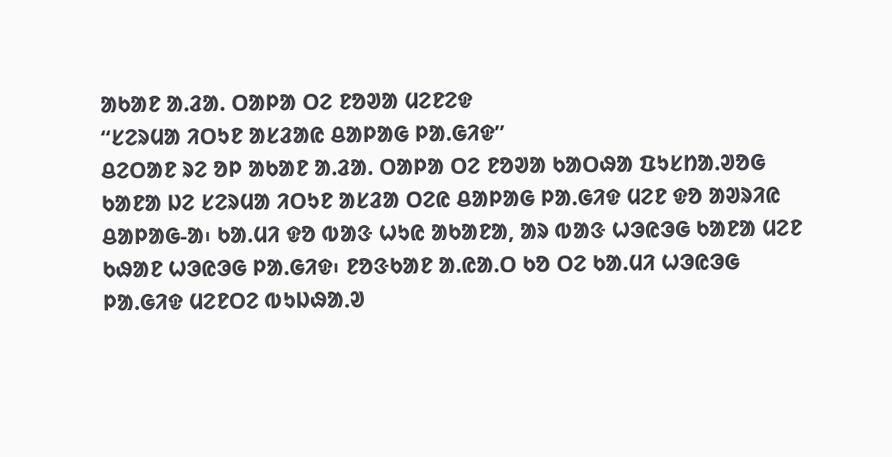ᱟᱠᱟᱱ ᱟ.ᱲᱟ. ᱛᱟᱞᱟ ᱛᱮ ᱱᱚᱣᱟ ᱢᱮᱱᱮᱫ
“ᱥᱮᱨᱢᱟ ᱤᱛᱩᱱ ᱟᱥᱲᱟᱭ ᱪᱟᱞᱟᱜ ᱞᱟ.ᱜᱤᱫ”
ᱪᱮᱛᱟᱱ ᱨᱮ ᱚᱞ ᱟᱠᱟᱱ ᱟ.ᱲᱟ. ᱛᱟᱞᱟ ᱛᱮ ᱱᱚᱣᱟ ᱠᱟᱛᱷᱟ ᱯᱩᱥᱴᱟ.ᱣᱚᱜ ᱠᱟᱱᱟ ᱡᱮ ᱥᱮᱨᱢᱟ ᱤᱛᱩᱱ ᱟᱥᱲᱟ ᱛᱮᱭ ᱪᱟᱞᱟᱜ ᱞᱟ.ᱜᱤᱫ ᱢᱮᱱ ᱫᱚ ᱟᱣᱨᱤᱭ ᱪᱟᱞᱟᱜ-ᱟ᱾ ᱠᱟ.ᱢᱤ ᱫᱚ ᱵᱟᱝ ᱦᱩᱭ ᱟᱠᱟᱱᱟ, ᱟᱨ ᱵᱟᱝ ᱦᱳᱭᱳᱜ ᱠᱟᱱᱟ ᱢᱮᱱ ᱠᱷᱟᱱ ᱦᱳᱭᱳᱜ ᱞᱟ.ᱜᱤᱫ᱾ ᱱᱚᱝᱠᱟᱱ ᱟ.ᱭᱟ.ᱛ ᱠᱚ ᱛᱮ ᱠᱟ.ᱢᱤ ᱦᱳᱭᱳᱜ ᱞᱟ.ᱜᱤᱫ ᱢᱮᱱᱛᱮ ᱵᱩᱡᱷᱟᱹᱣ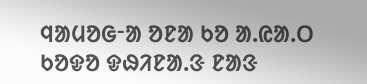ᱧᱟᱢᱚᱜᱼᱟ ᱚᱱᱟ ᱠᱚ ᱟ.ᱭᱟ.ᱛ ᱠᱚᱫᱚ ᱫᱷᱤᱱᱟ.ᱝ ᱱᱟᱝ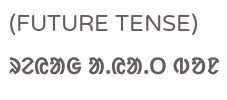(FUTURE TENSE) ᱨᱮᱭᱟᱜ ᱟ.ᱭᱟ.ᱛ ᱵᱚᱱ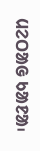ᱢᱮᱛᱟᱜ ᱠᱟᱱᱟ᱾